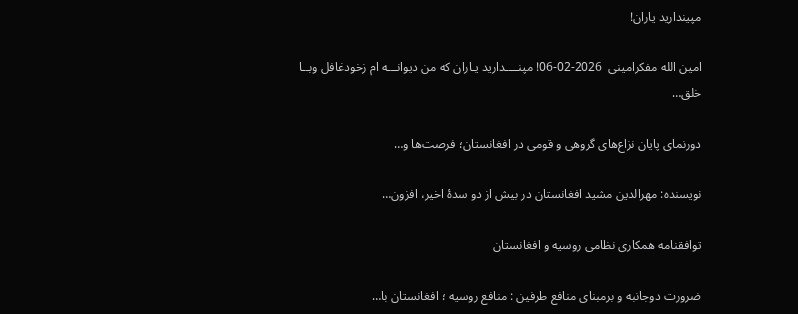مپیندارید یاران!

امین الله مفکرامینی  2026-02-06! مپنــــدارید یـاران که من دیوانـــه ام زخودغافل وبــا خلق…

دورنمای پایان نزاع‌های گروهی و قومی در افغانستان؛ فرصت‌ها و…

نویسنده: مهرالدین مشید افغانستان در بیش از دو سدهٔ اخیر، افزون…

توافقنامه همکاری نظامی روسیه و افغانستان

ضرورت دوجانبه و برمبنای منافع طرفین : منافع روسیه ؛ افغانستان با…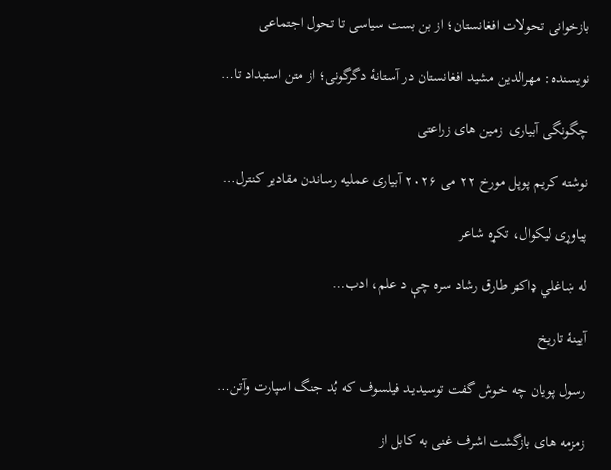بازخوانی تحولات افغانستان؛ از بن بست سیاسی تا تحول اجتماعی

نویسنده: مهرالدین مشید افغانستان در آستانهٔ دگرگونی؛ از متن استبداد تا…

چگونگی آبیاری  زمین های زراعتی

نوشته کریم پوپل مورخ ۲۲ می ۲۰۲۶ آبیاری عملیه رساندن مقادیر کنترل…

پیاوړی لیکوال، تکړه شاعر

له ښاغلي ډاکټر طارق رشاد سره چې د علم، ادب…

آیینۀ تاریخ

رسول پویان چه خـوش گفت توسیدیـد فیلسوف که بُد جنگ اسپارت وآتن…

زمزمه های بازگشت اشرف غنی به کابل از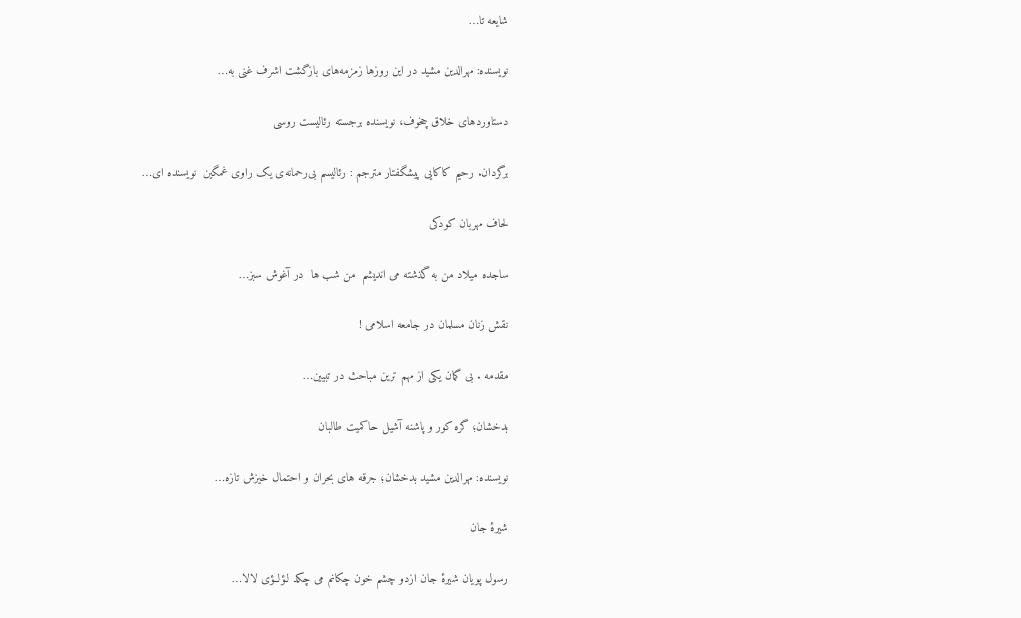شایعه تا…

نویسنده: مهرالدین مشید در این روزها زمزمه‌های بازگشت اشرف غنی به…

دستاوردهای خلاق چخوف، نویسنده برجسته رئالیست روسی

برگردان. رحیم کاکایی پیشگفتار مترجم : رئالیسم بی‌رحمانه‌ی یک راوی غمگین  نویسنده ای…

لحاف مهربان کودکی

ساجده میلاد من به گذشته می اندیشم  من شب ها  در آغوش سبز…

نقش زنان مسلمان در جامعه اسلامی !

مقدمه . بی گمان یکی از مهم ترین مباحث در تبیین…

بدخشان؛ گره کور و پاشنه آشیل حاکمیت طالبان

نویسنده: مهرالدین مشید بدخشان؛ جرقه های بحران و احتمال خیزش تازه…

شیرۀ جان

رسول پویان شیرۀ جان ازدو چشم خون چکانم می چکد لـؤلــؤی لالا…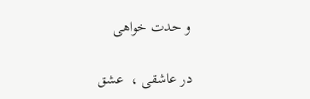و حدت خواهی

در عاشقی ،  عشق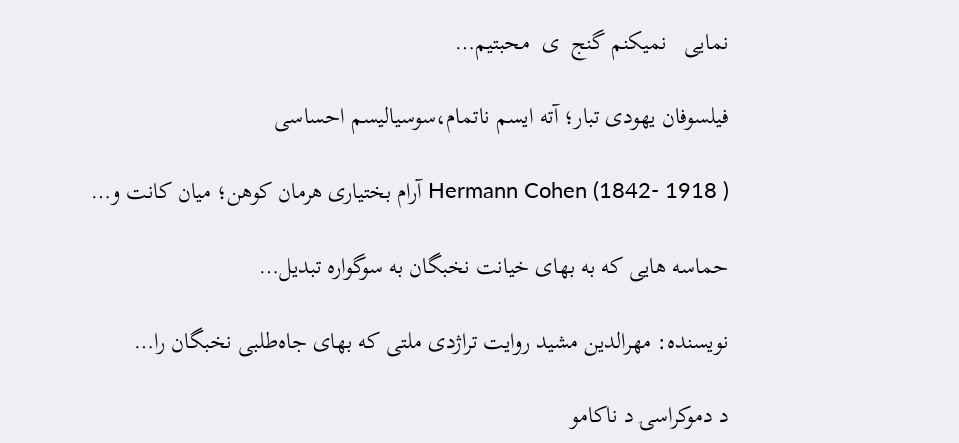نمایی   نمیکنم گنج  ی  محبتیم…

فیلسوفان یهودی تبار؛ آته ایسم ناتمام،سوسیالیسم احساسی

Hermann Cohen (1842- 1918 ) آرام بختیاری هرمان کوهن؛ میان کانت و…

حماسه هایی که به بهای خیانت نخبگان به سوگواره تبدیل…

نویسنده: مهرالدین مشید روایت تراژدی ملتی که بهای جاه‌طلبی نخبگان را…

د دموکراسۍ د ناکامو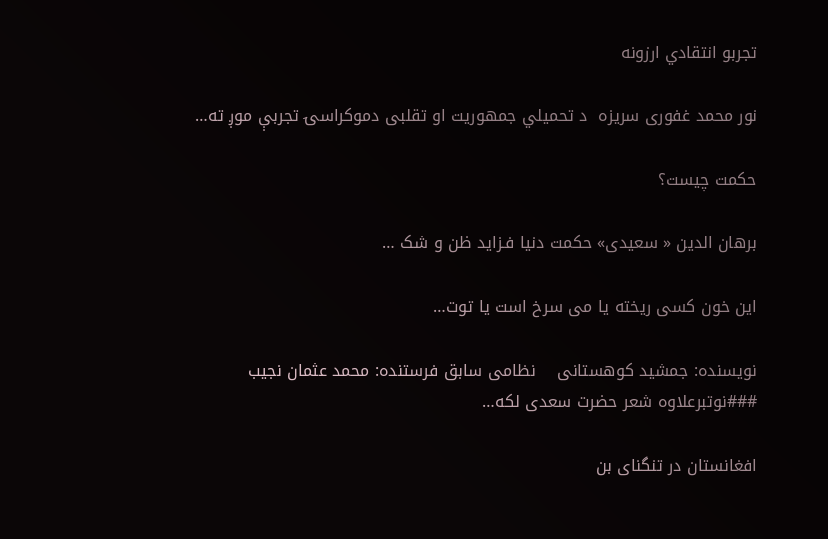تجربو انتقادي ارزونه

نور محمد غفوری سریزه  د تحمیلي جمهوریت او تقلبی دموکراسۍ تجربې موږ ته…

حکمت چیست؟

برهان الدین « سعیدی» حکمت دنیا فـزاید ظن و شک …

این خون کسی ریخته یا می سرخ است یا توت…

نویسنده: جمشید کوهستانی    نظامی سابق فرستنده: محمد عثمان نجیب  ###نوتبرعلاوه شعر حضرت سعدی لکه…

افغانستان در تنگنای بن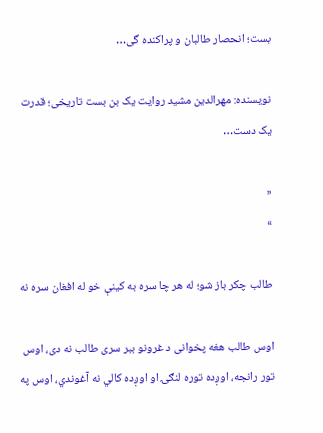بست؛ انحصار طالبان و پراکنده گی…

نویسنده: مهرالدین مشید روایت یک بن بست تاریخی؛ قدرت یک دست…

«
»

طالب چکر باز شو؛ له هر چا سره به کينې خو له افغان سره نه

اوس طالب هغه پخوانی د غرونو ببر سری طالب نه دی، اوس تور رانجه، اوږده توره لنګۍ او اوږده کالي نه آغوندي، اوس په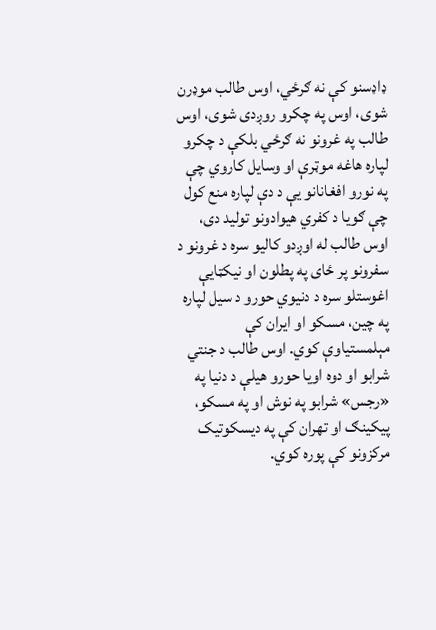ډاډسنو کې نه ګرځي، اوس طالب موډرن شوی، اوس په چکرو روږدی شوی، اوس طالب په غرونو نه ګرځي بلکې د چکرو لپاره هاغه موټرې او وسايل کاروي چې په نورو افغانانو يې د دې لپاره منع کول چې ګويا د کفري هيوادونو توليد دی، اوس طالب له اوږدو کاليو سره د غرونو د سفرونو پر ځای په پطلون او نيکټايې اغوستلو سره د دنيوي حورو د سيل لپاره په چين، مسکو او ايران کې مېلمستياوې کوي. اوس طالب د جنتي شرابو او دوه اويا حورو هيلې د دنيا په «رجس» شرابو په نوش او په مسکو، پیکينګ او تهران کې په ديسکوتيک مرکزونو کې پوره کوي.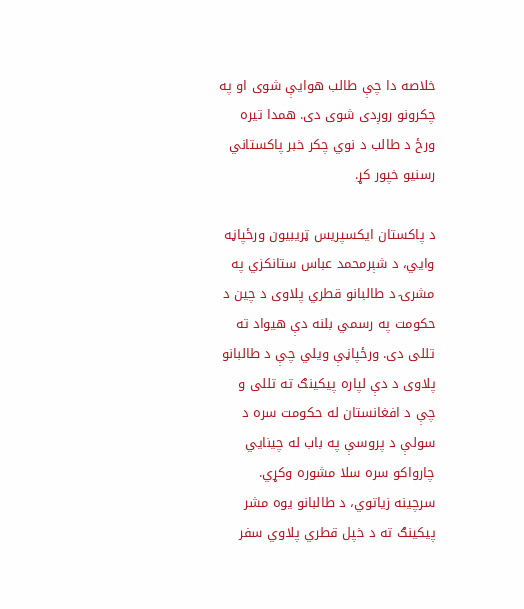خلاصه دا چې طالب هوايې شوی او په چکرونو روږدی شوی دی. همدا تيره ورځ د طالب د نوي چکر خبر پاکستاني رسنيو خپور کړ.

د پاکستان ايکسپريس ټريبيون ورځپاڼه وايي، د شېرمحمد عباس ستانکزي په مشرۍ د طالبانو قطري پلاوی د چين د حکومت په رسمي بلنه دې هيواد ته تللی دی. ورځپاڼې ویلي چې د طالبانو پلاوی د دې لپاره پیکینګ ته تللی و چې د افغانستان له حکومت سره د سولې د پروسې په باب له چینايي چارواکو سره سلا مشوره وکړي. سرچينه زیاتوي، د طالبانو یوه مشر پیکینګ ته د خپل قطري پلاوي سفر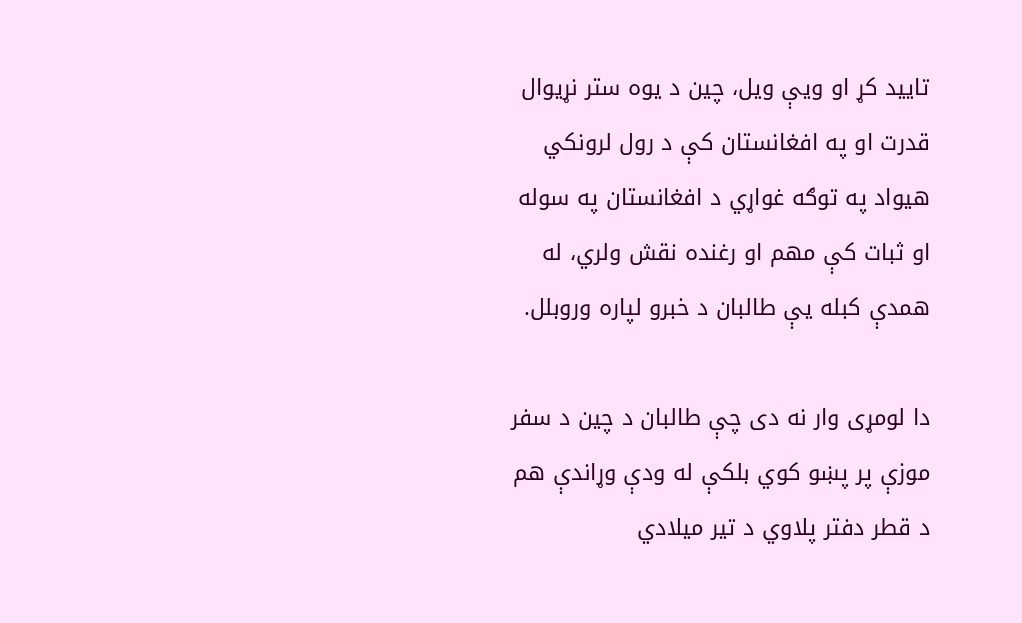تایید کړ او ویې ویل، چین د یوه ستر نړیوال قدرت او په افغانستان کې د رول لرونکي هیواد په توګه غواړي د افغانستان په سوله او ثبات کې مهم او رغنده نقش ولري، له همدې کبله یې طالبان د خبرو لپاره وروبلل.

دا لومړی وار نه دی چې طالبان د چين د سفر موزې پر پښو کوي بلکې له ودې وړاندې هم د قطر دفتر پلاوي د تير ميلادي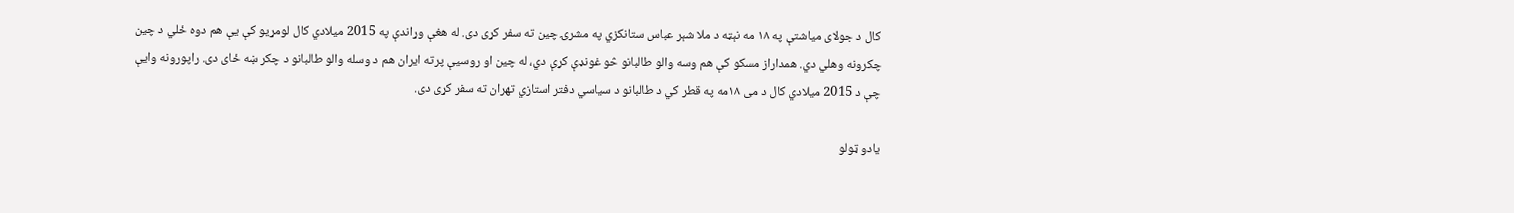کال د جولای مياشتې په ۱۸ مه نېټه د ملا شېر عباس ستانکزي په مشرۍ چین ته سفر کړی دی. له هغې وړاندې په 2015 ميلادي کال لومړيو کې يې هم دوه ځلي د چين چکرونه وهلي دي. همداراز مسکو کې هم وسه والو طالبانو څو غونډې کړې دي، له چين او روسيې پرته ايران هم د وسله والو طالبانو د چکر ښه ځای دی. راپورونه وايې چې د 2015 ميلادي کال د می ۱۸مه په قطر کي د طالبانو د سياسي دفتر استازي تهران ته سفر کړی دی.

يادو ټولو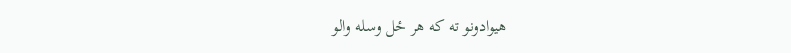هيوادونو ته که هر ځل وسله والو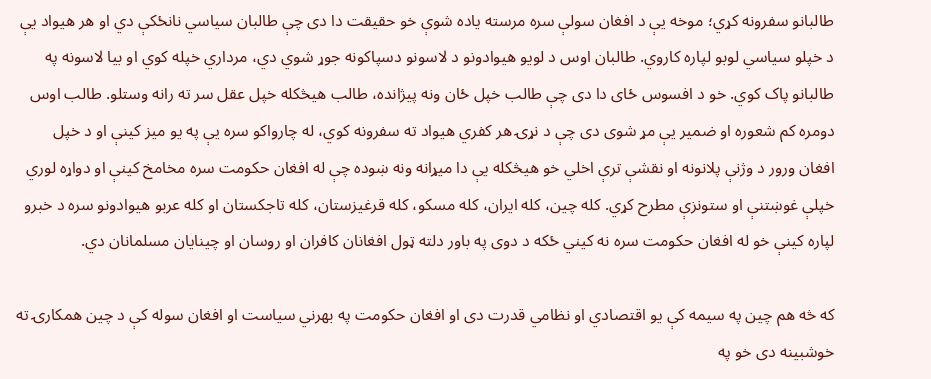طالبانو سفرونه کړي؛ موخه يې د افغان سولې سره مرسته ياده شوې خو حقيقت دا دی چې طالبان سياسي نانځکې دي او هر هيواد يې د خپلو سياسي لوبو لپاره کاروي. طالبان اوس د لويو هيوادونو د لاسونو دسپاکونه جوړ شوي دي، مرداري خپله کوي او بيا لاسونه په طالبانو پاک کوي. خو د افسوس ځای دا دی چې طالب خپل ځان ونه پيژانده، طالب هيڅکله خپل عقل سر ته رانه وستلو. طالب اوس دومره کم شعوره او ضمير يې مړ شوی دی چې د نړۍ هر کفري هيواد ته سفرونه کوي، له چارواکو سره يې په يو ميز کينې او د خپل افغان ورور د وژنې پلانونه او نقشې ترې اخلي خو هيڅکله يې دا ميړانه ونه ښوده چې له افغان حکومت سره مخامخ کينې او دواړه لوري خپلې غوښتنې او ستونزې مطرح کړي. کله چين، کله ايران، کله مسکو، کله قرغيزستان، کله تاجکستان او کله عربو هيوادونو سره د خبرو لپاره کينې خو له افغان حکومت سره نه کيني ځکه د دوی په باور دلته ټول افغانان کافران او روسان او چينايان مسلمانان دي.

که څه هم چين په سيمه کې یو اقتصادي او نظامي قدرت دی او افغان حکومت په بهرني سياست او افغان سوله کې د چين همکارۍ ته خوشبينه دی خو په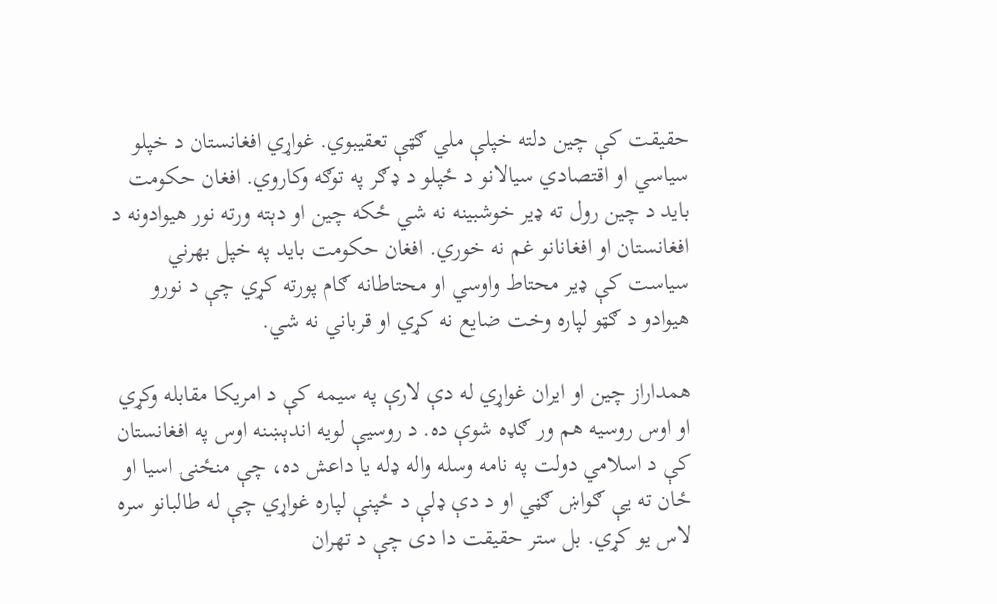حقيقت کې چين دلته خپلې ملي ګټې تعقيبوي. غواړي افغانستان د خپلو سياسي او اقتصادي سيالانو د ځپلو د ډګر په توګه وکاروي. افغان حکومت بايد د چين رول ته ډیر خوشبينه نه شي ځکه چين او دېته ورته نور هیوادونه د افغانستان او افغانانو غم نه خوري. افغان حکومت بايد په خپل بهرني سياست کې ډير محتاط واوسي او محتاطانه ګام پورته کړي چې د نورو هيوادو د ګټو لپاره وخت ضايع نه کړي او قرباني نه شي.

همداراز چین او ایران غواړي له دې لارې په سیمه کې د امریکا مقابله وکړي او اوس روسیه هم ور ګډه شوې ده. د روسیې لویه اندېښنه اوس په افغانستان کې د اسلامي دولت په نامه وسله واله ډله یا داعش ده، چې منځنۍ اسیا او ځان ته یې ګواښ ګڼي او د دې ډلې د ځپنې لپاره غواړي چې له طالبانو سره لاس یو کړي. بل ستر حقیقت دا دی چې د تهران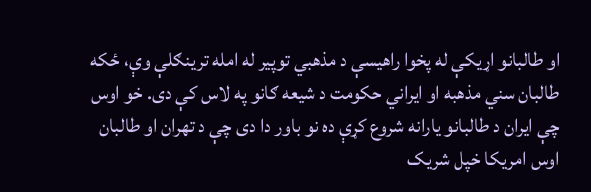او طالبانو اړيکې له پخوا راهيسې د مذهبي توپير له امله ترينګلې وې، ځکه طالبان سني مذهبه او ايراني حکومت د شيعه ګانو په لاس کې دی. خو اوس چې ايران د طالبانو يارانه شروع کړې ده نو باور دا دی چې د تهران او طالبان اوس امريکا خپل شريک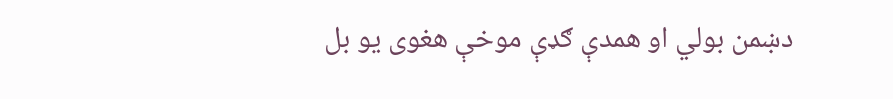دښمن بولي او همدې ګډې موخې هغوی يو بل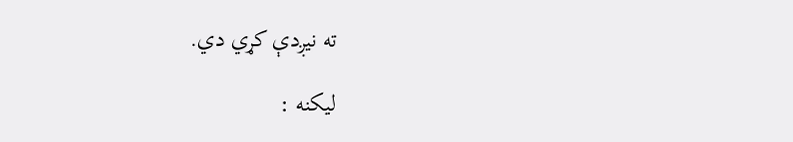ته نيږدې کړي دي.

لیکنه :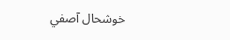خوشحال آصفي